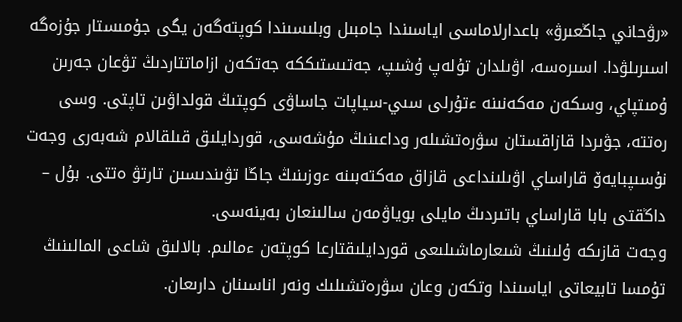«رۋحاني جاڭعىرۋ» باعدارلاماسى اياسىندا جامبىل وبلىسىندا كوپتەگەن يگى جۇمىستار جۇزەگە اسىرىلۋدا. اسىرەسە، اۋىلدان تۇلەپ ۇشىپ، جەتىستىككە جەتكەن ازاماتتاردىڭ تۋعان جەرىن ۇمىتپاي، وسكەن مەكەنىنە ءتۇرلى سىي-سياپات جاساۋى كوپتىڭ قولداۋىن تاپتى. وسى رەتتە، جۋىردا قازاقستان سۋرەتشىلەر وداعىنىڭ مۇشەسى، قوردايلىق قىلقالام شەبەرى وجەت نۇسىپبايەۆ قاراساي اۋىلىنداعى قازاق مەكتەبىنە ءوزىنىڭ جاڭا تۋىندىسىن تارتۋ ەتتى. بۇل – داڭقتى بابا قاراساي باتىردىڭ مايلى بوياۋمەن سالىنعان بەينەسى.
وجەت قازىكە ۇلىنىڭ شىعارماشىلىعى قوردايلىقتارعا كوپتەن ءمالىم. بالالىق شاعى المالىنىڭ تۇمسا تابيعاتى اياسىندا وتكەن وعان سۋرەتشىلىك ونەر اناسىنان دارىعان.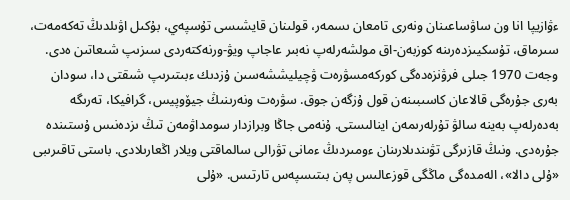ءۋازيپا انا ون ساۋساعىنان ونەرى تامعان ىسمەر، قولىنان قايشىسى تۇسپەي، بۇكىل اۋىلدىڭ تەكەمەت، سىرماق، تۇسكيىزدەرىنە كوزبەن-اق مولشەرلەپ نەبىر عاجاپ ويۋ-ورنەكتەردى سىزىپ شىعاتىن ەدى. وجەت 1970 جىلى فرۋنزەدەگى كوركەمسۋرەت ۋچيليششەسىن ۇزدىك ءبىتىرىپ شىقتى دا، سودان بەرى جۇرەگى قالاعان كاسىبىنەن قول ۇزگەن جوق. سۋرەت ونەرىنىڭ جيۆوپيس، گرافيكا، تەرىگە بەدەرلەپ بەينە سالۋ تۇرلەرىمەن اينالىستى. ۇنەمى جاڭا وبرازدار سومداۋمەن تىڭ ىزدەنىس ۇستىندە جۇرەدى. ونىڭ قازىرگى تۋىندىلارىنان ءومىردىڭ ءمانى تۋرالى سالماقتى ويلار اڭعارىلادى. باستى تاقىرىبى «ۇلى دالا»، الەمدەگى ماڭگى قوزعالىس پەن بىتىسپەس تارتىس. «ۇلى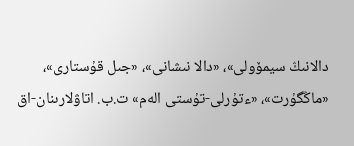دالانىڭ سيمۆولى»، «دالا نىشانى»، «جىل قۇستارى»، «ماڭگۇرت»، «ءتۇرلى-تۇستى الەم» ت.ب. اتاۋلارىنان-اق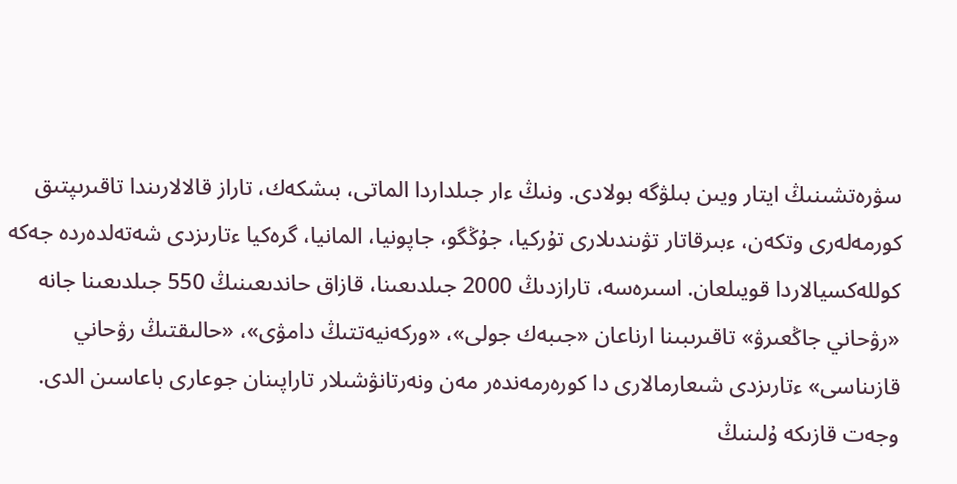سۋرەتشىنىڭ ايتار ويىن بىلۋگە بولادى. ونىڭ ءار جىلداردا الماتى، بىشكەك، تاراز قالالارىندا تاقىرىپتىق كورمەلەرى وتكەن، ءبىرقاتار تۋىندىلارى تۇركيا، جۇڭگو، جاپونيا، المانيا، گرەكيا ءتارىزدى شەتەلدەردە جەكە كوللەكسيالاردا قويىلعان. اسىرەسە، تارازدىڭ 2000 جىلدىعىنا، قازاق حاندىعىنىڭ 550 جىلدىعىنا جانە «رۋحاني جاڭعىرۋ» تاقىرىبىنا ارناعان «جىبەك جولى»، «وركەنيەتتىڭ دامۋى»، «حالىقتىڭ رۋحاني قازىناسى» ءتارىزدى شىعارمالارى دا كورەرمەندەر مەن ونەرتانۋشىلار تاراپىنان جوعارى باعاسىن الدى.
وجەت قازىكە ۇلىنىڭ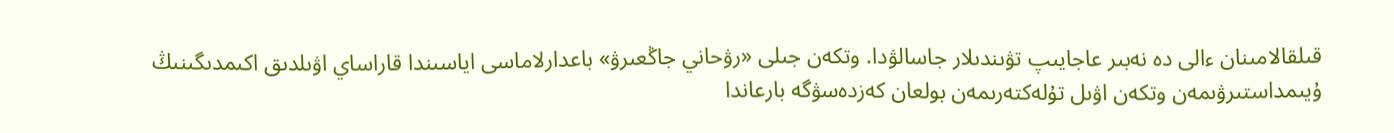قىلقالامىنان ءالى دە نەبىر عاجايىپ تۋىندىلار جاسالۋدا. وتكەن جىلى «رۋحاني جاڭعىرۋ» باعدارلاماسى اياسىندا قاراساي اۋىلدىق اكىمدىگىنىڭ ۇيىمداستىرۋىمەن وتكەن اۋىل تۇلەكتەرىمەن بولعان كەزدەسۋگە بارعاندا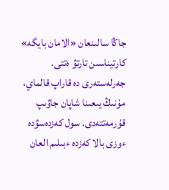جاڭا سالىنعان «الامان بايگە» كارتيناسىن تارتۋ ەتتى. جەرلەستەرى دە قاراپ قالماي، مۇنىڭ يىعىنا شاپان جاۋىپ قۇرمەتتەدى. سول كەزدەسۋدە ءوزى بالا كەزدە ءبىلىم العان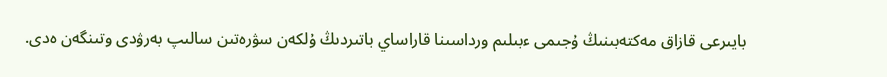بايىرعى قازاق مەكتەبىنىڭ ۇجىمى ءبىلىم ورداسىنا قاراساي باتىردىڭ ۇلكەن سۋرەتىن سالىپ بەرۋدى وتىنگەن ەدى.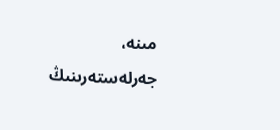مىنە، جەرلەستەرىنىڭ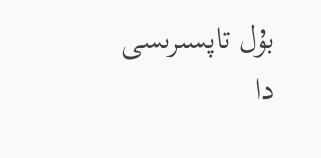بۇل تاپسىرىسى دا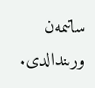ساتىمەن ورىندالدى.